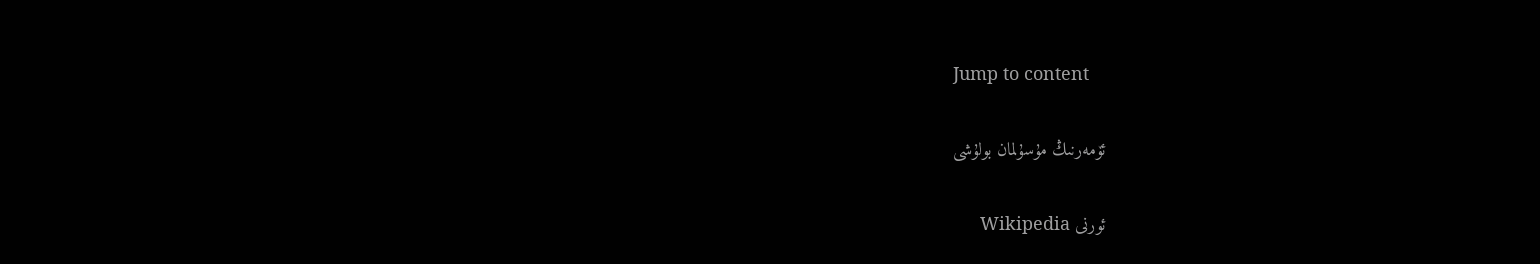Jump to content

ئۆمەرنىڭ مۇسۇلمان بولۇشى

ئورنى Wikipedia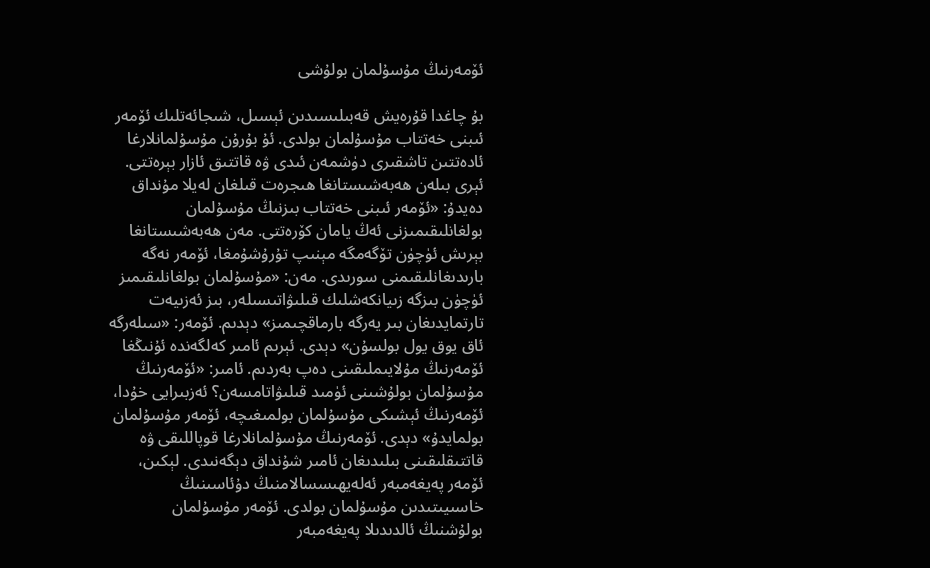ئۆمەرنىڭ مۇسۇلمان بولۇشى

بۇ چاغدا قۇرەيش قەبىلىسىدىن ئېسىل، شىجائەتلىك ئۆمەر ئىبنى خەتتاب مۇسۇلمان بولدى. ئۇ بۇرۇن مۇسۇلمانلارغا ئادەتتىن تاشقىرى دۈشمەن ئىدى ۋە قاتتىق ئازار بېرەتتى. ئېرى بىلەن ھەبەشىستانغا ھىجرەت قىلغان لەيلا مۇنداق دەيدۇ: «ئۆمەر ئىبنى خەتتاب بىزنىڭ مۇسۇلمان بولغانلىقىمىزنى ئەڭ يامان كۆرەتتى. مەن ھەبەشىستانغا بېرىش ئۈچۈن تۆگەمگە مېنىپ تۇرۇشۇمغا، ئۆمەر نەگە بارىدىغانلىقىمنى سورىدى. مەن: «مۇسۇلمان بولغانلىقىمىز ئۈچۈن بىزگە زىيانكەشلىك قىلىۋاتىسىلەر، بىز ئەزىيەت تارتمايدىغان بىر يەرگە بارماقچىمىز» دېدىم. ئۆمەر: «سىلەرگە ئاق يوق يول بولسۇن» دېدى. ئېرىم ئامىر كەلگەندە ئۇنىڭغا ئۆمەرنىڭ مۇلايىملىقىنى دەپ بەردىم. ئامىر: «ئۆمەرنىڭ مۇسۇلمان بولۇشىنى ئۈمىد قىلىۋاتامسەن؟ ئەزبىرايى خۇدا، ئۆمەرنىڭ ئېشىكى مۇسۇلمان بولمىغىچە، ئۆمەر مۇسۇلمان بولمايدۇ» دېدى. ئۆمەرنىڭ مۇسۇلمانلارغا قوپاللىقى ۋە قاتتىقلىقىنى بىلىدىغان ئامىر شۇنداق دېگەنىدى. لېكىن، ئۆمەر پەيغەمبەر ئەلەيھىسسالامنىڭ دۇئاسىنىڭ خاسىيىتىدىن مۇسۇلمان بولدى. ئۆمەر مۇسۇلمان بولۇشنىڭ ئالدىدىلا پەيغەمبەر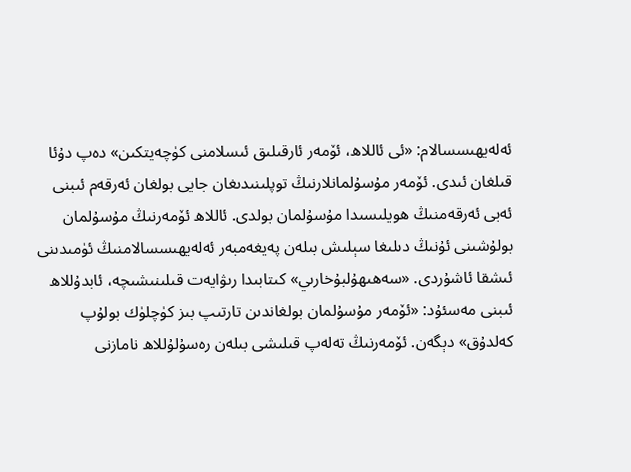ئەلەيھىسسالام: «ئى ئاللاھ، ئۆمەر ئارقىلىق ئىسلامنى كۈچەيتكىن» دەپ دۇئا قىلغان ئىدى. ئۆمەر مۇسۇلمانلارنىڭ توپلىنىدىغان جايى بولغان ئەرقەم ئىبنى ئەبى ئەرقەمنىڭ ھويلىسىدا مۇسۇلمان بولدى. ئاللاھ ئۆمەرنىڭ مۇسۇلمان بولۇشىنى ئۇنىڭ دىلىغا سېلىش بىلەن پەيغەمبەر ئەلەيھىسسالامنىڭ ئۈمىدىنى ئىشقا ئاشۇردى. «سەھىھۇلبۇخارىي» كىتابىدا رىۋايەت قىلىنىشىچە، ئابدۇللاھ ئىبنى مەسئۇد: «ئۆمەر مۇسۇلمان بولغاندىن تارتىپ بىز كۈچلۈك بولۇپ كەلدۇق» دېگەن. ئۆمەرنىڭ تەلەپ قىلىشى بىلەن رەسۇلۇللاھ نامازنى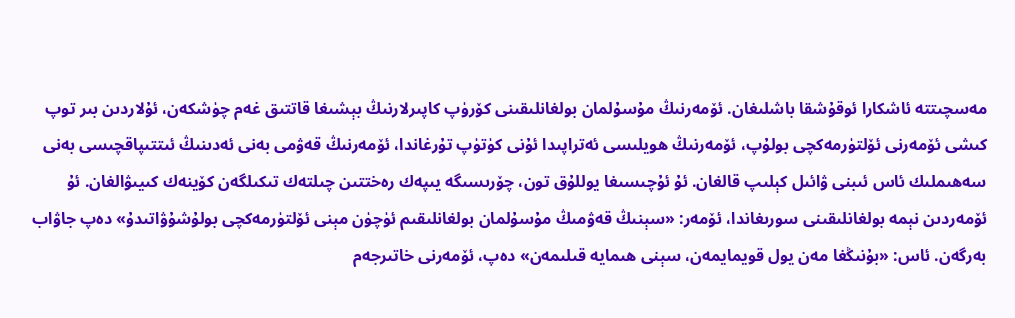مەسچىتتە ئاشكارا ئوقۇشقا باشلىغان. ئۆمەرنىڭ مۇسۇلمان بولغانلىقىنى كۆرۈپ كاپىرلارنىڭ بېشىغا قاتتىق غەم چۈشكەن، ئۇلاردىن بىر توپ كىشى ئۆمەرنى ئۆلتۈرمەكچى بولۇپ، ئۆمەرنىڭ ھويلىسى ئەتراپىدا ئۇنى كۈتۈپ تۇرغاندا، ئۆمەرنىڭ قەۋمى بەنى ئەدىنىڭ ئىتتىپاقچىسى بەنى سەھىملىك ئاس ئىبنى ۋائىل كېلىپ قالغان. ئۇ ئۇچىسىغا يوللۇق تون، چۆرىسىگە يىپەك رەختتىن چىلتەك تىكىلگەن كۆينەك كىيىۋالغان. ئۇ ئۆمەردىن نېمە بولغانلىقىنى سورىغاندا، ئۆمەر: «سېنىڭ قەۋمىڭ مۇسۇلمان بولغانلىقىم ئۈچۈن مېنى ئۆلتۈرمەكچى بولۇشۇۋاتىدۇ» دەپ جاۋاب بەرگەن. ئاس: «بۇنىڭغا مەن يول قويمايمەن، سېنى ھىمايە قىلىمەن» دەپ، ئۆمەرنى خاتىرجەم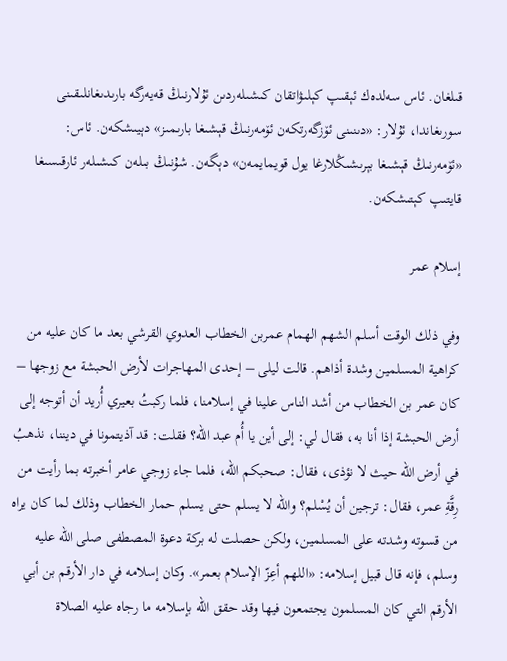قىلغان. ئاس سەلدەك ئېقىپ كېلىۋاتقان كىشىلەردىن ئۇلارنىڭ قەيەرگە بارىدىغانلىقىنى سورىغاندا، ئۇلار: «دىنىنى ئۆزگەرتكەن ئۆمەرنىڭ قېشىغا بارىمىز» دېيىشكەن. ئاس: «ئۆمەرنىڭ قېشىغا بېرىشىڭلارغا يول قويمايمەن» دېگەن. شۇنىڭ بىلەن كىشىلەر ئارقىسىغا قايتىپ كېتىشكەن.

إسلام عمر

وفي ذلك الوقت أسلم الشهم الهمام عمربن الخطاب العدوي القرشي بعد ما كان عليه من كراهية المسلمين وشدة أذاهم. قالت ليلى – إحدى المهاجرات لأرض الحبشة مع زوجها – كان عمر بن الخطاب من أشد الناس علينا في إسلامنا، فلما ركبتُ بعيري أُريد أن أتوجه إلى أرض الحبشة إذا أنا به، فقال لي: إلى أين يا أُم عبد الله؟ فقلت: قد آذيتمونا في ديننا، نذهبُ في أرض الله حيث لا نؤذى، فقال: صحبكم الله، فلما جاء زوجي عامر أخبرته بما رأيت من رِقَّةِ عمر، فقال: ترجين أن يُسْلم؟ والله لا يسلم حتى يسلم حمار الخطاب وذلك لما كان يراه من قسوته وشدته على المسلمين، ولكن حصلت له بركة دعوة المصطفى صلى الله عليه وسلم، فإنه قال قبيل إسلامه: «اللهم أعِزّ الإسلام بعمر». وكان إسلامه في دار الأرقم بن أبي الأرقم التي كان المسلمون يجتمعون فيها وقد حقق الله بإسلامه ما رجاه عليه الصلاة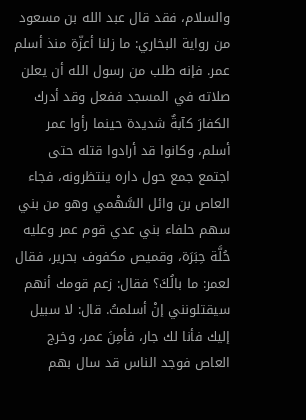والسلام، فقد قال عبد الله بن مسعود من رواية البخاري: ما زلنا أعزّة منذ أسلم عمر. فإنه طلب من رسول الله أن يعلن صلاته في المسجد ففعل وقد أدرك الكفارَ كآبةٌ شديدة حينما رأوا عمر أسلم، وكانوا قد أرادوا قتله حتى اجتمع جمع حول داره ينتظرونه، فجاء العاص بن وائل السَّهْمي وهو من بني سهم حلفاء بني عدي قوم عمر وعليه حُلَّة حِبَرَة، وقميص مكفوف بحرير، فقال لعمر: ما بالُكَ؟ فقال: زعم قومك أنهم سيقتلونني إنْ أسلمتُ. قال: لا سبيل إليك فأنا لك جار، فأمِنَ عمر، وخرج العاص فوجد الناس قد سال بهم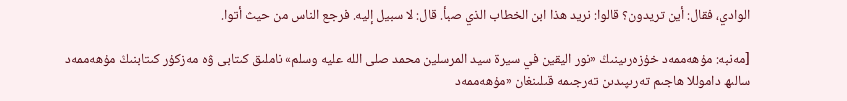الوادي، فقال: أين تريدون؟ قالوا: نريد هذا ابن الخطاب الذي صبأ. قال: لا سبيل إليه. فرجع الناس من حيث أتوا.

[مەنبە: مۇھەممەد خۇزەرىينىڭ «نور اليقين في سيرة سيد المرسلين محمد صلى الله عليه وسلم» ناملىق كىتابى ۋە مەزكۇر كىتابنىڭ مۇھەممەد سالىھ داموللا ھاجىم تەرىپىدىن تەرجىمە قىلىنغان «مۇھەممەد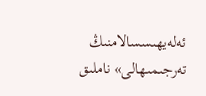ئەلەيھىسسالامنىڭ تەرجىمىھالى» ناملىق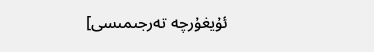ئۇيغۇرچە تەرجىمىسى]